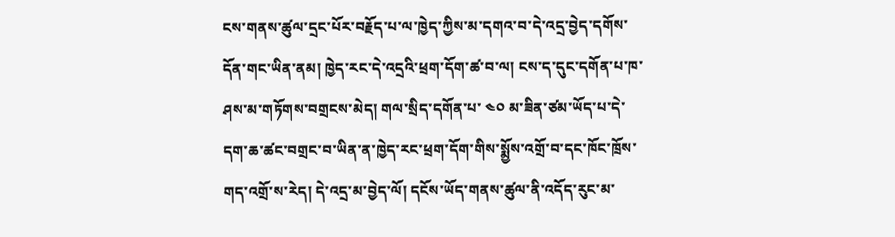ངས་གནས་ཚུལ་དྲང་པོར་བརྗོད་པ་ལ་ཁྱེད་ཀྱིས་མ་དགའ་བ་དེ་འདྲ་བྱེད་དགོས་དོན་གང་ཡིན་ནམ། ཁྱེད་རང་དེ་འདྲའི་ཕྲག་དོག་ཚ་བ་ལ། ངས་ད་དུང་དགོན་པ་ཁ་ཤས་མ་གཏོགས་བགྲངས་མེད། གལ་སྲིད་དགོན་པ་ ༤༠ མ་ཟིན་ཙམ་ཡོད་པ་དེ་དག་ཆ་ཚང་བགྲང་བ་ཡིན་ན་ཁྱེད་རང་ཕྲག་དོག་གིས་སྨྱོས་འགྲོ་བ་དང་ཁོང་ཁྲོས་གད་འགྲོ་ས་རེད། དེ་འདྲ་མ་བྱེད་ལོ། དངོས་ཡོད་གནས་ཚུལ་ནི་འདོད་རུང་མ་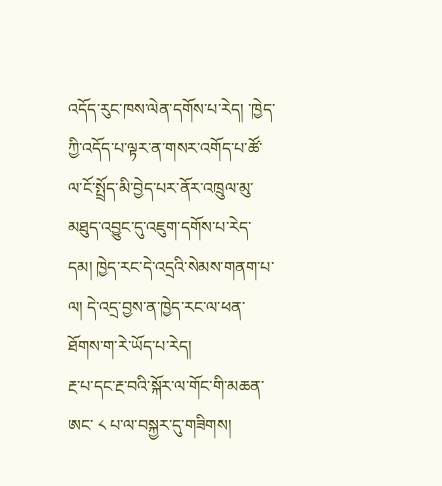འདོད་རུང་ཁས་ལེན་དགོས་པ་རེད། ་ཁྱེད་ཀྱི་འདོད་པ་ལྟར་ན་གསར་འགོད་པ་ཚོ་ལ་ངོ་སྤྲོད་མི་བྱེད་པར་ནོར་འཁྲུལ་མུ་མཐུད་འབྱུང་དུ་འཇུག་དགོས་པ་རེད་དམ། ཁྱེད་རང་དེ་འདྲའི་སེམས་གནག་པ་ལ། དེ་འདྲ་བྱས་ན་ཁྱེད་རང་ལ་ཕན་ཐོགས་ག་རེ་ཡོད་པ་རེད།
རྔ་པ་དང་རྔ་བའི་སྐོར་ལ་གོང་གི་མཆན་ཨང་ ༨ པ་ལ་བསྐྱར་དུ་གཟིགས།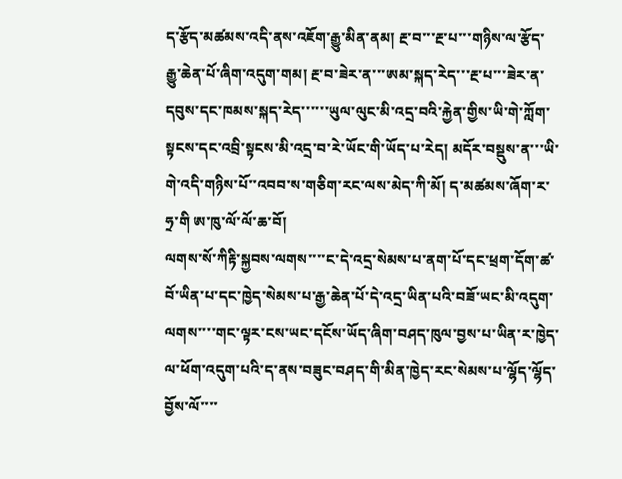ད་རྩོད་མཚམས་འདི་ནས་འཇོག་རྒྱུ་མིན་ནམ། རྔ་བ་་་རྔ་པ་་་གཉིས་ལ་རྩོད་རྒྱུ་ཆེན་པོ་ཞིག་འདུག་གམ། རྔ་བ་ཟེར་ན་་་ཨམ་སྐད་རེད་་་རྔ་པ་་་ཟེར་ན་དབུས་དང་ཁམས་སྐད་རེད་་་་་་ཡུལ་ལུང་མི་འདྲ་བའི་རྐྱེན་གྱིས་ཡི་གེ་ཀློག་སྟངས་དང་འབྲི་སྟངས་མི་འདྲ་བ་རེ་ཡོང་གི་ཡོད་པ་རེད། མདོར་བསྡུས་ན་་་ཡི་གེ་འདི་གཉིས་པོ་་འབབ་ས་གཅིག་རང་ལས་མེད་ཀི་མོ། ད་མཚམས་ཞོག་ར་ཧྲ་གི ཨ་ཁུ་ལོ་ལོ་ཆ་བོ།
ལགས་སོ་ཀིརྟི་སྐྱབས་ལགས་་་་ང་དེ་འདྲ་སེམས་པ་ནག་པོ་དང་ཕྲག་དོག་ཚ་བོ་ཡིན་པ་དང་ཁྱེད་སེམས་པ་རྒྱ་ཆེན་པོ་དེ་འདྲ་ཡིན་པའི་བཟོ་ཡང་མི་འདུག་ལགས་་་་གང་ལྟར་ངས་ཡང་དངོས་ཡོད་ཞིག་བཤད་ཁུལ་བྱས་པ་ཡིན་ར་ཁྱེད་ལ་ཕོག་འདུག་པའི་ད་ནས་བཟུང་བཤད་གི་མིན་ཁྱེད་རང་སེམས་པ་ལྷོད་ལྷོད་བྱོས་ལོ་་་་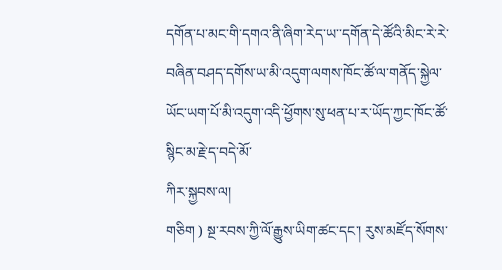དགོན་པ་མང་གི་དགའ་ནི་ཞིག་རེད་ཡ་་དགོན་དེ་ཚོའི་མིང་རེ་རེ་བཞིན་བཤད་དགོས་ཡ་མི་འདུག་ལགས་ཁོང་ཚོ་ལ་གནོད་སྐྱེལ་ཡོང་ཡག་པོ་མི་འདུག་འདི་ཕྱོགས་སུ་ཕན་པ་ར་ཡོད་ཀྱང་ཁོང་ཚོ་སྙིང་མ་རྗེ་ད་བདེ་མོ་
ཀིར་སྐྱབས་ལ།
གཅིག ) སྔ་རབས་ཀྱི་ལོ་རྒྱུས་ཡིག་ཚང་དང་། རུས་མཛོད་སོགས་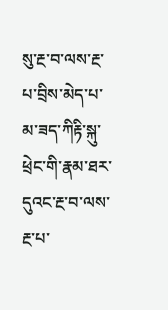སུ་རྔ་བ་ལས་རྔ་པ་བྲིས་མེད་པ་མ་ཟད་ཀིརྟི་སྐུ་ཕྲེང་གི་རྣམ་ཐར་དུའང་རྔ་བ་ལས་རྔ་པ་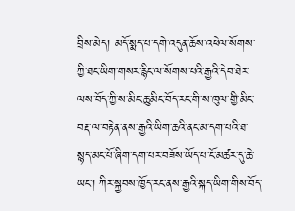བྲིས་མེད། མདོ་སྨད་པ་དགེ་འདུན་ཆོས་འཕེལ་སོགས་ཀྱི་ཐང་ཡིག་གསར་རྙིང་ལ་སོགས་པའི་རྒྱའི་དེབ་ཐེར་ལས་བོད་ཀྱི་ས་མིང་ཆུ་མིང་བོད་རང་གི་ས་ཁུལ་གྱི་མིང་བརྡ་ལ་བརྟེན་ནས་རྒྱའི་ཡིག་ཆའི་ནང་མ་དག་པའི་ཐ་སྙད་མང་པོ་ཞིག་དག་པར་བཟོས་ཡོད་པ་ངོ་མཚར་དུ་ཆེ་ཡང་། ཀིར་སྐྱབས་ཁྱོད་རང་ནས་རྒྱའི་སྐད་ཡིག་གིས་བོད་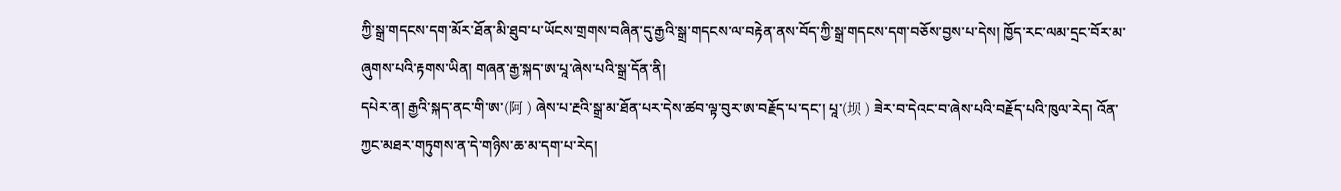ཀྱི་སྒྲ་གདངས་དག་མོར་ཐོན་མི་ཐུབ་པ་ཡོངས་གྲགས་བཞིན་དུ་རྒྱའི་སྒྲ་གདངས་ལ་བརྟེན་ནས་བོད་ཀྱི་སྒྲ་གདངས་དག་བཅོས་བྱས་པ་དེས། ཁྱོད་རང་ལམ་དྲང་བོར་མ་ཞུགས་པའི་རྟགས་ཡིན། གཞན་རྒྱ་སྐད་ཨ་པཱ་ཞེས་པའི་སྒྲ་དོན་ནི།
དཔེར་ན། རྒྱའི་སྐད་ནང་གི་ཨ་(阿 ) ཞེས་པ་རྔའི་སྒྲ་མ་ཐོན་པར་དེས་ཚབ་ལྟ་བུར་ཨ་བརྗོད་པ་དང་། པཱ་(坝 ) ཟེར་བ་དེའང་བ་ཞེས་པའི་བརྗོད་པའི་ཁུལ་རེད། འོན་ཀྱང་མཐར་གཏུགས་ན་དེ་གཉིས་ཆ་མ་དག་པ་རེད།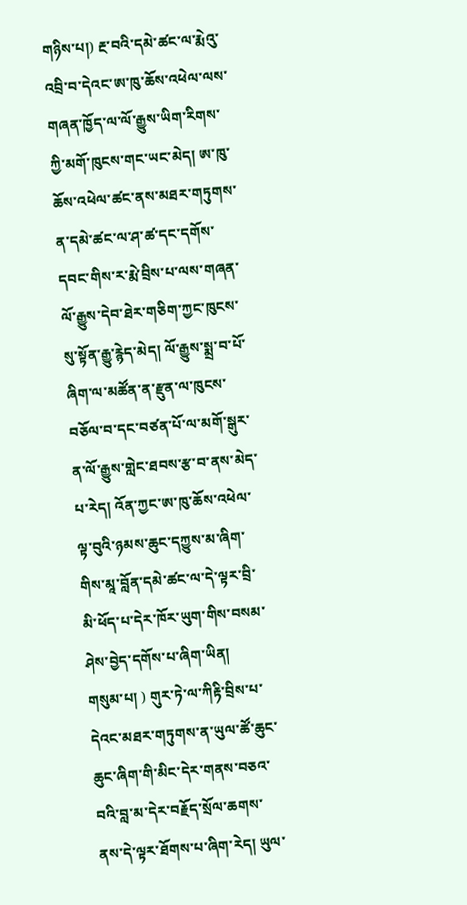གཉིས་པ།) རྔ་བའི་དམེ་ཚང་ལ་རྨེའུ་འབྲི་བ་དེའང་ཨ་ཁུ་ཆོས་འཕེལ་ལས་གཞན་ཁྱོད་ལ་ལོ་རྒྱུས་ཡིག་རིགས་ཀྱི་མགོ་ཁུངས་གང་ཡང་མེད། ཨ་ཁུ་ཆོས་འཕེལ་ཚང་ནས་མཐར་གཏུགས་ན་དམེ་ཚང་ལ་ཤ་ཚ་དང་དགོས་དབང་གིས་ར་རྨེ་བྲིས་པ་ལས་གཞན་ལོ་རྒྱུས་དེབ་ཐེར་གཅིག་ཀྱང་ཁུངས་སུ་སྟོན་རྒྱུ་རྙེད་མེད། ལོ་རྒྱུས་སྨྲ་བ་པོ་ཞིག་ལ་མཚོན་ན་རྫུན་ལ་ཁུངས་བཅོལ་བ་དང་བཙན་པོ་ལ་མགོ་སྒུར་ན་ལོ་རྒྱུས་གླེང་ཐབས་རྩ་བ་ནས་མེད་པ་རེད། འོན་ཀྱང་ཨ་ཁུ་ཆོས་འཕེལ་ལྟ་བུའི་ཉམས་ཆུང་དཀྱུས་མ་ཞིག་གིས་མཱ་བློན་དམེ་ཚང་ལ་དེ་ལྟར་བྲི་མི་ཕོད་པ་དེར་ཁོར་ཡུག་གིས་བསམ་ཤེས་བྱེད་དགོས་པ་ཞིག་ཡིན།
གསུམ་པ། ) གུར་ཏེ་ལ་ཀིརྟི་བྲིས་པ་དེའང་མཐར་གཏུགས་ན་ཡུལ་ཚོ་ཆུང་ཆུང་ཞིག་གི་མིང་དེར་གནས་བཅའ་བའི་བླ་མ་དེར་བརྗོད་སྲོལ་ཆགས་ནས་དེ་ལྟར་ཐོགས་པ་ཞིག་རེད། ཡུལ་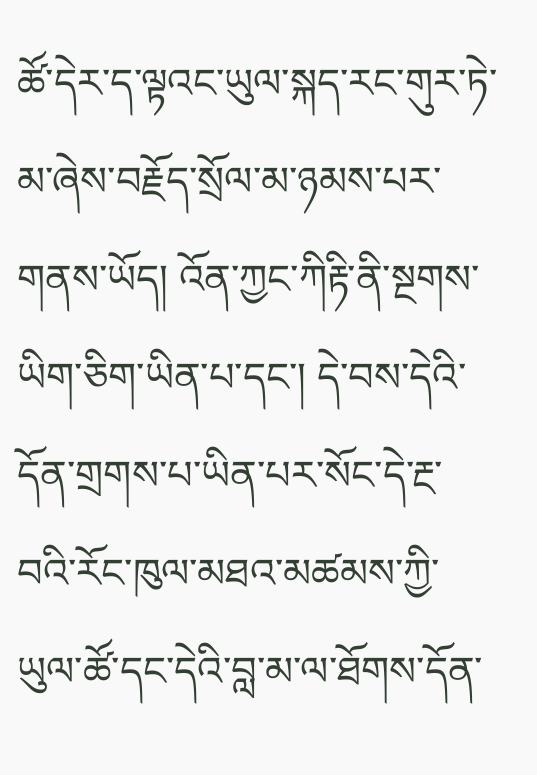ཚོ་དེར་ད་ལྟའང་ཡུལ་སྐད་རང་གུར་ཏེ་མ་ཞེས་བརྗོད་སྲོལ་མ་ཉམས་པར་གནས་ཡོད། འོན་ཀྱང་ཀིརྟི་ནི་སྔགས་ཡིག་ཅིག་ཡིན་པ་དང་། དེ་བས་དེའི་དོན་གྲགས་པ་ཡིན་པར་སོང་དེ་རྔ་བའི་རོང་ཁུལ་མཐའ་མཚམས་ཀྱི་ཡུལ་ཚོ་དང་དེའི་བླ་མ་ལ་ཐོགས་དོན་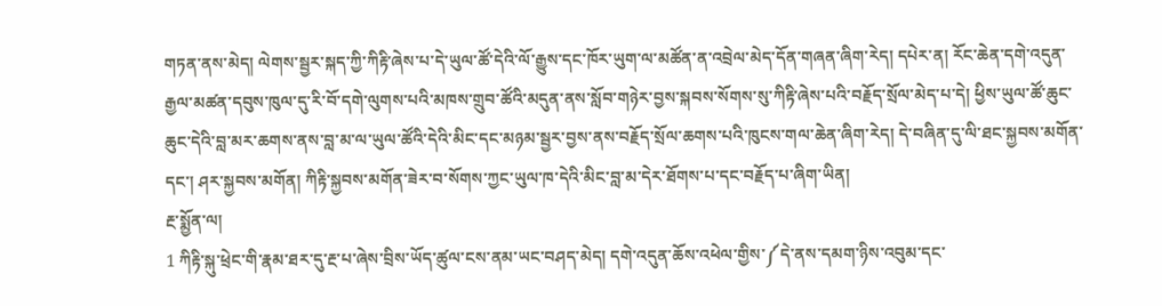གཏན་ནས་མེད། ལེགས་སྦྱར་སྐད་ཀྱི་ཀིརྟི་ཞེས་པ་དེ་ཡུལ་ཚོ་དེའི་ལོ་རྒྱུས་དང་ཁོར་ཡུག་ལ་མཚོན་ན་འབྲེལ་མེད་དོན་གཞན་ཞིག་རེད། དཔེར་ན། རོང་ཆེན་དགེ་འདུན་རྒྱལ་མཚན་དབུས་ཁུལ་དུ་རི་བོ་དགེ་ལུགས་པའི་མཁས་གྲུབ་ཚོའི་མདུན་ནས་སློབ་གཉེར་བྱས་སྐབས་སོགས་སུ་ཀིརྟི་ཞེས་པའི་བརྗོད་སྲོལ་མེད་པ་དེ། ཕྱིས་ཡུལ་ཚོ་ཆུང་ཆུང་དེའི་བླ་མར་ཆགས་ནས་བླ་མ་ལ་ཡུལ་ཚོའི་དེའི་མིང་དང་མཉམ་སྦྱར་བྱས་ནས་བརྗོད་སྲོལ་ཆགས་པའི་ཁུངས་གལ་ཆེན་ཞིག་རེད། དེ་བཞིན་དུ་ལི་ཐང་སྐྱབས་མགོན་དང་། ཤར་སྐྱབས་མགོན། ཀིརྟི་སྐྱབས་མགོན་ཟེར་བ་སོགས་ཀྱང་ཡུལ་ཁ་དེའི་མིང་བླ་མ་དེར་ཐོགས་པ་དང་བརྗོད་པ་ཞིག་ཡིན།
རྔ་སྨྱོན་ལ།
1 ཀིརྟི་སྐུ་ཕྲེང་གི་རྣམ་ཐར་དུ་རྔ་པ་ཞེས་བྲིས་ཡོད་ཚུལ་ངས་ནམ་ཡང་བཤད་མེད། དགེ་འདུན་ཆོས་འཕེལ་གྱིས་༼དེ་ནས་དམག་ཉིས་འབུམ་དང་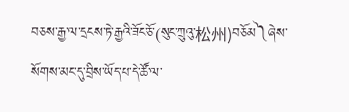བཅས་རྒྱ་ལ་དྲངས་ཏེ་རྒྱའི་ཟོང་ཅོ་(སུང་ཀྲུའུ་松州)བཅོམ༽ཞེས་སོགས་མང་དུ་བྲིས་ཡོད་པ་དེ་ཚོ་ལ་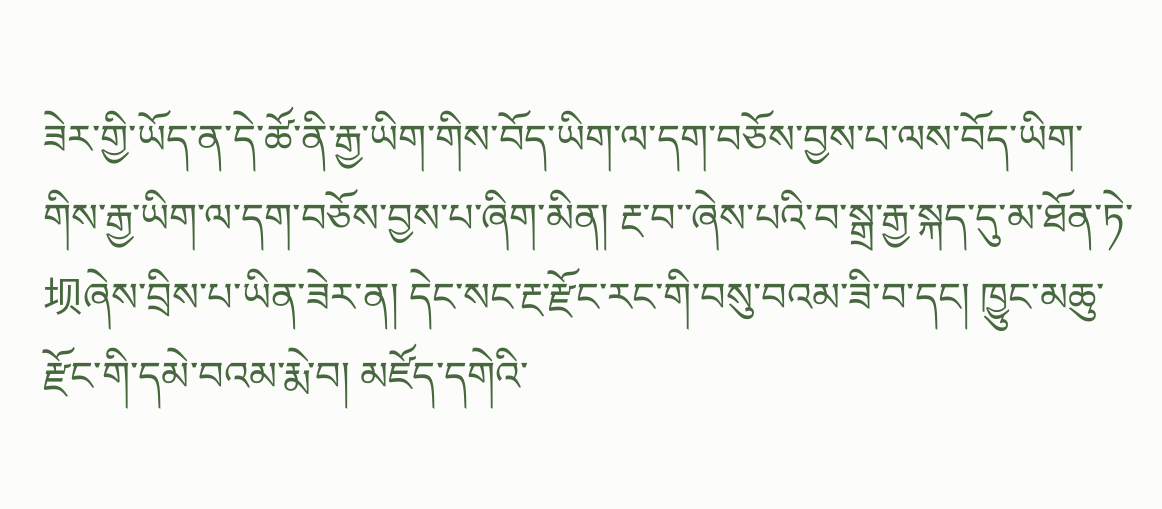ཟེར་གྱི་ཡོད་ན་དེ་ཚོ་ནི་རྒྱ་ཡིག་གིས་བོད་ཡིག་ལ་དག་བཅོས་བྱས་པ་ལས་བོད་ཡིག་གིས་རྒྱ་ཡིག་ལ་དག་བཅོས་བྱས་པ་ཞིག་མིན། རྔ་བ་་ཞེས་པའི་བ་སྒྲ་རྒྱ་སྐད་དུ་མ་ཐོན་ཏེ་坝ཞེས་བྲིས་པ་ཡིན་ཟེར་ན། དེང་སང་རྔ་རྫོང་རང་གི་བསུ་བའམ་ཟི་བ་དང། ཁྱུང་མཆུ་རྫོང་གི་དམེ་བའམ་རྨེ་བ། མཛོད་དགེའི་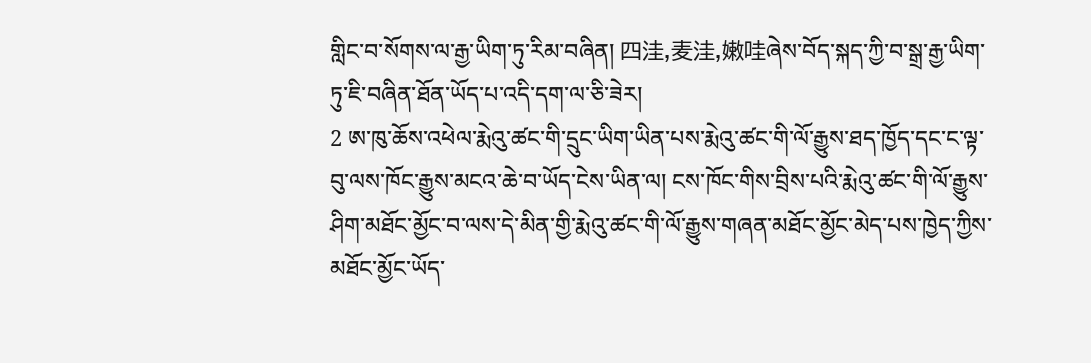གླིང་བ་སོགས་ལ་རྒྱ་ཡིག་ཏུ་རིམ་བཞིན། 四洼,麦洼,嫩哇ཞེས་བོད་སྐད་ཀྱི་བ་སྒྲ་རྒྱ་ཡིག་ཏུ་ཇི་བཞིན་ཐོན་ཡོད་པ་འདི་དག་ལ་ཅི་ཟེར།
2 ཨ་ཁུ་ཆོས་འཕེལ་རྨེའུ་ཚང་གི་དྲུང་ཡིག་ཡིན་པས་རྨེའུ་ཚང་གི་ལོ་རྒྱུས་ཐད་ཁྱོད་དང་ང་ལྟ་བུ་ལས་ཁོང་རྒྱུས་མངའ་ཆེ་བ་ཡོད་ངེས་ཡིན་ལ། ངས་ཁོང་གིས་བྲིས་པའི་རྨེའུ་ཚང་གི་ལོ་རྒྱུས་ཤིག་མཐོང་མྱོང་བ་ལས་དེ་མིན་གྱི་རྨེའུ་ཚང་གི་ལོ་རྒྱུས་གཞན་མཐོང་མྱོང་མེད་པས་ཁྱེད་ཀྱིས་མཐོང་མྱོང་ཡོད་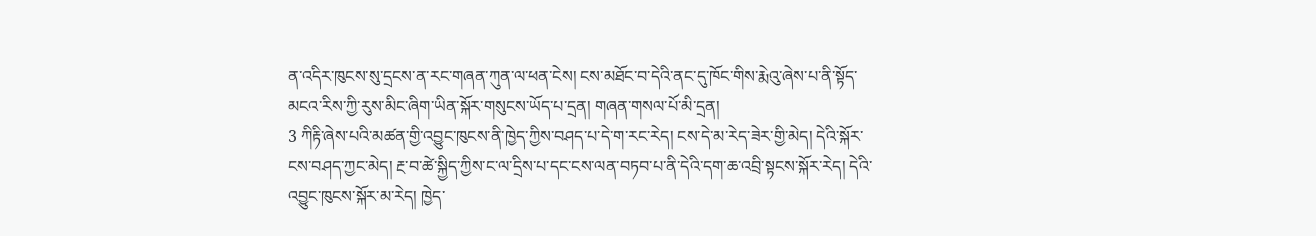ན་འདིར་ཁུངས་སུ་དྲངས་ན་རང་གཞན་ཀུན་ལ་ཕན་ངེས། ངས་མཐོང་བ་དེའི་ནང་དུ་ཁོང་གིས་རྨེའུ་ཞེས་པ་ནི་སྟོད་མངའ་རིས་ཀྱི་རུས་མིང་ཞིག་ཡིན་སྐོར་གསུངས་ཡོད་པ་དྲན། གཞན་གསལ་པོ་མི་དྲན།
3 ཀིརྟི་ཞེས་པའི་མཚན་གྱི་འབྱུང་ཁུངས་ནི་ཁྱེད་ཀྱིས་བཤད་པ་དེ་ག་རང་རེད། ངས་དེ་མ་རེད་ཟེར་གྱི་མེད། དེའི་སྐོར་ངས་བཤད་ཀྱང་མེད། རྔ་བ་ཚེ་སྐྱིད་ཀྱིས་ང་ལ་དྲིས་པ་དང་ངས་ལན་བཏབ་པ་ནི་དེའི་དག་ཆ་འབྲི་སྟངས་སྐོར་རེད། དེའི་འབྱུང་ཁུངས་སྐོར་མ་རེད། ཁྱེད་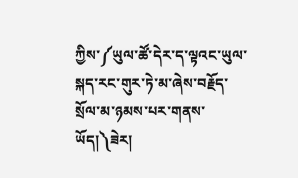ཀྱིས་༼ཡུལ་ཚོ་དེར་ད་ལྟའང་ཡུལ་སྐད་རང་གུར་ཏེ་མ་ཞེས་བརྗོད་སྲོལ་མ་ཉམས་པར་གནས་ཡོད།༽ཟེར།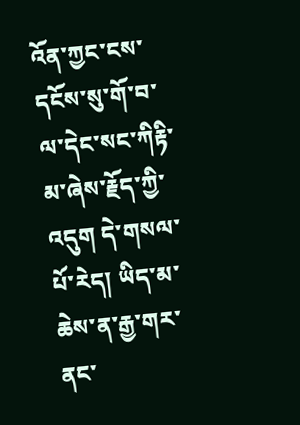འོན་ཀྱང་ངས་དངོས་སུ་གོ་བ་ལ་དེང་སང་ཀིརྟི་མ་ཞེས་རྗོད་ཀྱི་འདུག དེ་གསལ་པོ་རེད། ཡིད་མ་ཆེས་ན་རྒྱ་གར་ནང་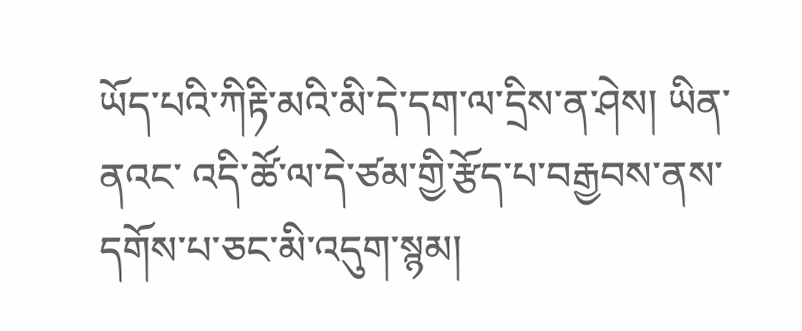ཡོད་པའི་ཀིརྟི་མའི་མི་དེ་དག་ལ་དྲིས་ན་ཤེས། ཡིན་ནའང་ འདི་ཚོ་ལ་དེ་ཙམ་གྱི་རྩོད་པ་བརྒྱབས་ནས་དགོས་པ་ཅང་མི་འདུག་སྙམ།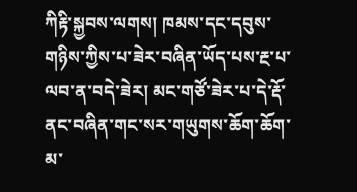ཀིརྟི་སྐྱབས་ལགས། ཁམས་དང་དབུས་གཉིས་ཀྱིས་པ་ཟེར་བཞིན་ཡོད་པས་རྔ་པ་ལབ་ན་བདེ་ཟེར། མང་གཙོ་ཟེར་པ་དེ་རྡོ་ནང་བཞིན་གང་སར་གཡུགས་ཆོག་ཆོག་མ་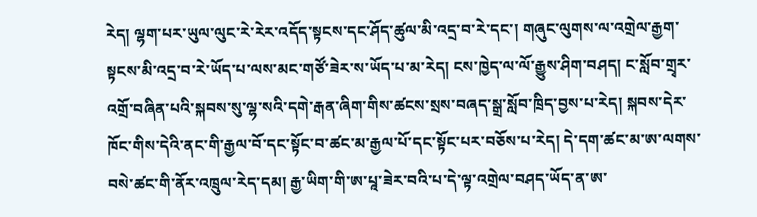རེད། ལྷག་པར་ཡུལ་ལུང་རེ་རེར་འདོད་སྟངས་དང་ཤོད་ཚུལ་མི་འདྲ་བ་རེ་དང་། གཞུང་ལུགས་ལ་འགྲེལ་རྒྱག་སྟངས་མི་འདྲ་བ་རེ་ཡོད་པ་ལས་མང་གཙོ་ཟེར་ས་ཡོད་པ་མ་རེད། ངས་ཁྱེད་ལ་ལོ་རྒྱུས་ཤིག་བཤད། ང་སློབ་གྲྭར་འགྲོ་བཞིན་པའི་སྐབས་སུ་ལྷ་སའི་དགེ་རྒན་ཞིག་གིས་ཚངས་སྲས་བཞད་སྒྲ་སློབ་ཁྲིད་བྱས་པ་རེད། སྐབས་དེར་ཁོང་གིས་དེའི་ནང་གི་རྒྱལ་བོ་དང་སྟོང་བ་ཚང་མ་རྒྱལ་པོ་དང་སྟོང་པར་བཅོས་པ་རེད། དེ་དག་ཚང་མ་ཨ་ལགས་བསེ་ཚང་གི་ནོར་འཁྲུལ་རེད་དམ། རྒྱ་ཡིག་གི་ཨ་པཱ་ཟེར་བའི་པ་དེ་ལྟ་འགྲེལ་བཤད་ཡོད་ན་ཨ་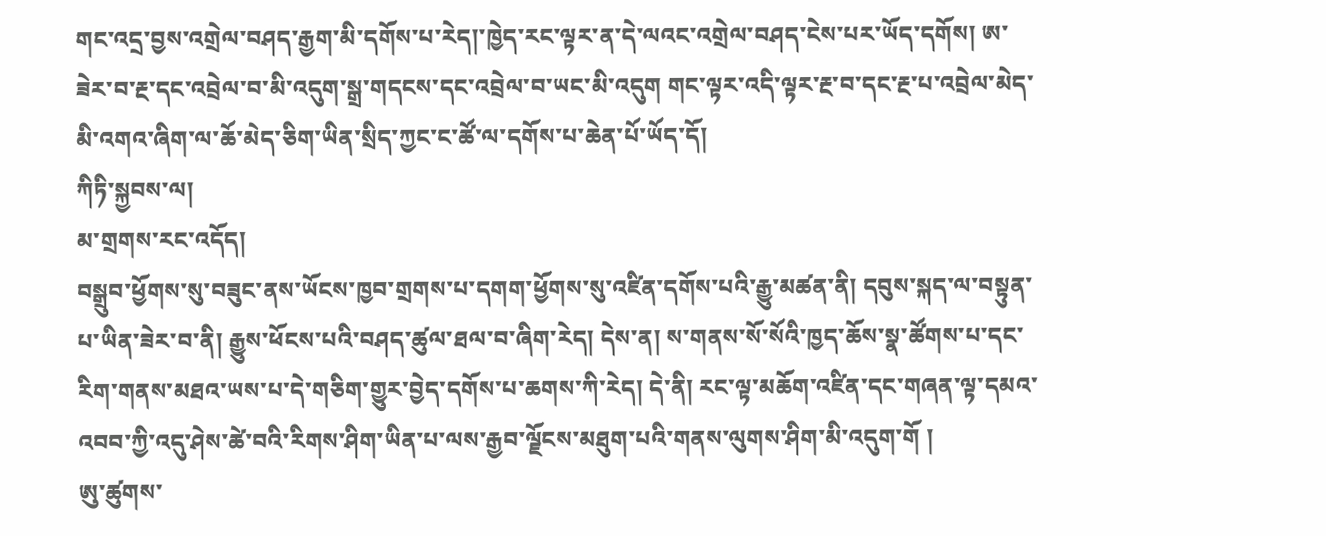གང་འདྲ་བྱས་འགྲེལ་བཤད་རྒྱག་མི་དགོས་པ་རེད།་ཁྱེད་རང་ལྟར་ན་དེ་ལའང་འགྲེལ་བཤད་ངེས་པར་ཡོད་དགོས། ཨ་ཟེར་བ་རྔ་དང་འབྲེལ་བ་མི་འདུག་སྒྲ་གདངས་དང་འབྲེལ་བ་ཡང་མི་འདུག གང་ལྟར་འདི་ལྟར་རྔ་བ་དང་རྔ་པ་འབྲེལ་མེད་མི་འགའ་ཞིག་ལ་ཆོ་མེད་ཅིག་ཡིན་སྲིད་ཀྱང་ང་ཚོ་ལ་དགོས་པ་ཆེན་པོ་ཡོད་དོ།
ཀིཏི་སྐྱབས་ལ།
མ་གྲགས་རང་འདོད།
བསྒྲུབ་ཕྱོགས་སུ་བཟུང་ནས་ཡོངས་ཁྱབ་གྲགས་པ་དགག་ཕྱོགས་སུ་འཛིན་དགོས་པའི་རྒྱུ་མཚན་ནི། དབུས་སྐད་ལ་བསྟུན་པ་ཡིན་ཟེར་བ་ནི། རྒྱུས་ཕོངས་པའི་བཤད་ཚུལ་ཐལ་བ་ཞིག་རེད། དེས་ན། ས་གནས་སོ་སོའི་ཁྱད་ཆོས་སྣ་ཚོགས་པ་དང་རིག་གནས་མཐའ་ཡས་པ་དེ་གཅིག་གྱུར་བྱེད་དགོས་པ་ཆགས་ཀི་རེད། དེ་ནི། རང་ལྟ་མཆོག་འཛིན་དང་གཞན་ལྟ་དམའ་འབབ་ཀྱི་འདུ་ཤེས་ཚེ་བའི་རིགས་ཤིག་ཡིན་པ་ལས་རྒྱབ་ལྗོངས་མཐུག་པའི་གནས་ལུགས་ཤིག་མི་འདུག་གོ །
ཨུ་ཚུགས་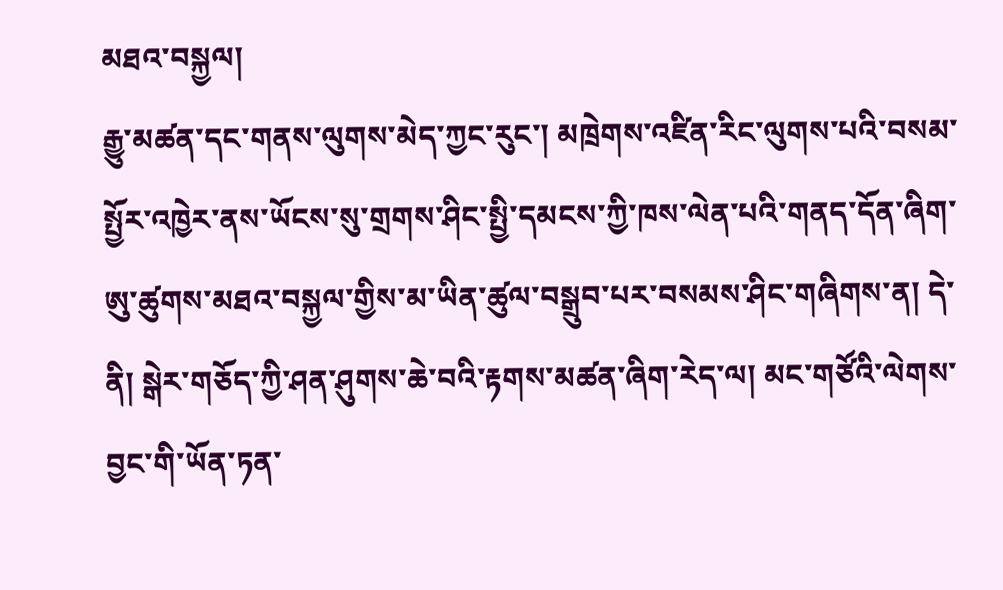མཐའ་བསྐྱལ།
རྒྱུ་མཚན་དང་གནས་ལུགས་མེད་ཀྱང་རུང་། མཁྲེགས་འཛིན་རིང་ལུགས་པའི་བསམ་སྤྱོར་འཁྱེར་ནས་ཡོངས་སུ་གྲགས་ཤིང་སྤྱི་དམངས་ཀྱི་ཁས་ལེན་པའི་གནད་དོན་ཞིག་ཨུ་ཚུགས་མཐའ་བསྐྱལ་གྱིས་མ་ཡིན་ཚུལ་བསྒྲུབ་པར་བསམས་ཤིང་གཞིགས་ན། དེ་ནི། སྒེར་གཅོད་ཀྱི་ཤན་ཤུགས་ཆེ་བའི་རྟགས་མཚན་ཞིག་རེད་ལ། མང་གཙོའི་ལེགས་བྱང་གི་ཡོན་ཏན་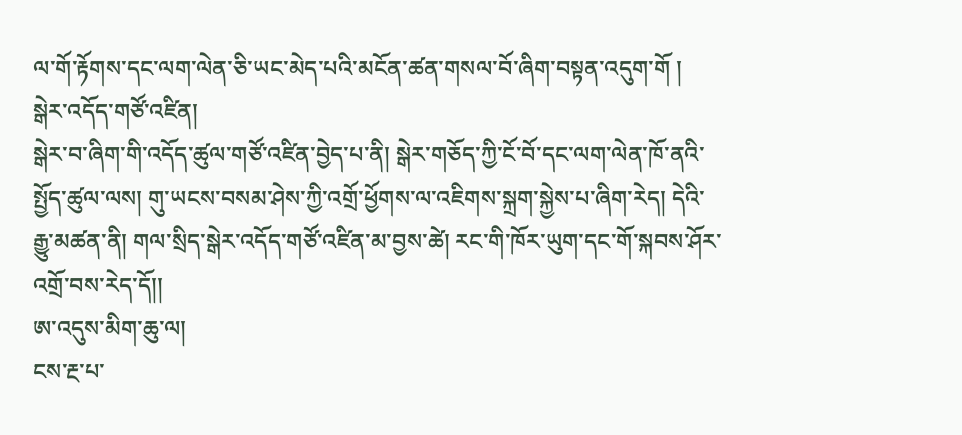ལ་གོ་རྟོགས་དང་ལག་ལེན་ཅི་ཡང་མེད་པའི་མངོན་ཚན་གསལ་བོ་ཞིག་བསྟན་འདུག་གོ །
སྒེར་འདོད་གཙོ་འཛིན།
སྒེར་བ་ཞིག་གི་འདོད་ཚུལ་གཙོ་འཛིན་བྱེད་པ་ནི། སྒེར་གཅོད་ཀྱི་ངོ་བོ་དང་ལག་ལེན་ཁོ་ནའི་སྤྱོད་ཚུལ་ལས། གུ་ཡངས་བསམ་ཤེས་ཀྱི་འགྲོ་ཕྱོགས་ལ་འཇིགས་སྐྲག་སྐྱེས་པ་ཞིག་རེད། དེའི་རྒྱུ་མཚན་ནི། གལ་སྲིད་སྒེར་འདོད་གཙོ་འཛིན་མ་བྱས་ཚེ། རང་གི་ཁོར་ཡུག་དང་གོ་སྐབས་ཤོར་འགྲོ་བས་རེད་དོ།།
ཨ་འདུས་མིག་ཆུ་ལ།
ངས་རྔ་པ་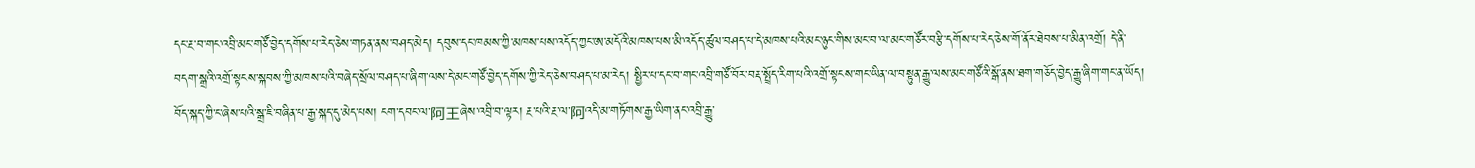དང་རྔ་བ་གང་འབྲི་མང་གཙོ་བྱེད་དགོས་པ་རེད་ཅེས་གཏན་ནས་བཤད་མེད། དབུས་དང་ཁམས་ཀྱི་མཁས་པས་འདོད་ཀྱང་ཨ་མདོའི་མཁས་པས་མི་འདོད་ཚུལ་བཤད་པ་དེ་མཁས་པའི་མང་ཉུང་གིས་མང་བ་ལ་མང་གཙོར་བརྩི་དགོས་པ་རེད་ཅེས་གོ་ནོར་ཐེབས་པ་མིན་འགྲོ། དེ་ནི་བདག་སྒྲའི་འགྲོ་སྟངས་སྐབས་ཀྱི་མཁས་པའི་བཞེད་སྲོལ་བཤད་པ་ཞིག་ལས་དེ་མང་གཙོ་བྱེད་དགོས་ཀྱི་རེད་ཅེས་བཤད་པ་མ་རེད། སྤྱིར་པ་དང་བ་གང་འབྲི་གཙོ་བོར་བརྡ་སྤྲོད་རིག་པའི་འགྲོ་སྟངས་གང་ཡིན་ལ་བསྟུན་རྒྱུ་ལས་མང་གཙོའི་སྒོ་ནས་ཐག་གཅོད་བྱེད་རྒྱུ་ཞིག་གང་ན་ཡོད།
བོད་སྐད་ཀྱི་ང་ཞེས་པའི་སྒྲ་ཇི་བཞིན་པ་རྒྱ་སྐད་དུ་མེད་པས། ངག་དབང་ལ་阿王ཞེས་འབྲི་བ་ལྟར། རྔ་པའི་རྔ་ལ་阿འདི་མ་གཏོགས་རྒྱ་ཡིག་ནང་འབྲི་རྒྱུ་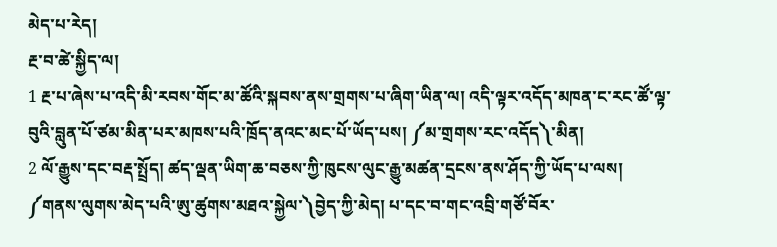མེད་པ་རེད།
རྔ་བ་ཚེ་སྐྱིད་ལ།
1 རྔ་པ་ཞེས་པ་འདི་མི་རབས་གོང་མ་ཚོའི་སྐབས་ནས་གྲགས་པ་ཞིག་ཡིན་ལ། འདི་ལྟར་འདོད་མཁན་ང་རང་ཚོ་ལྟ་བུའི་བླུན་པོ་ཙམ་མིན་པར་མཁས་པའི་ཁྲོད་ནའང་མང་པོ་ཡོད་པས། ༼མ་གྲགས་རང་འདོད༽་མིན།
2 ལོ་རྒྱུས་དང་བརྡ་སྤྲོད། ཚད་ལྡན་ཡིག་ཆ་བཅས་ཀྱི་ཁུངས་ལུང་རྒྱུ་མཚན་དྲངས་ནས་ཤོད་ཀྱི་ཡོད་པ་ལས། ༼གནས་ལུགས་མེད་པའི་ཨུ་ཚུགས་མཐའ་སྐྱེལ་༽བྱེད་ཀྱི་མེད། པ་དང་བ་གང་འབྲི་གཙོ་བོར་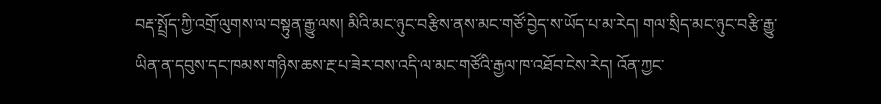བརྡ་སྤྲོད་ཀྱི་འགྲོ་ལུགས་ལ་བསྟུན་རྒྱུ་ལས། མིའི་མང་ཉུང་བརྩིས་ནས་མང་གཙོ་བྱེད་ས་ཡོད་པ་མ་རེད། གལ་སྲིད་མང་ཉུང་བརྩི་རྒྱུ་ཡིན་ན་དབུས་དང་ཁམས་གཉིས་ཆས་རྔ་པ་ཟེར་བས་འདི་ལ་མང་གཙོའི་རྒྱལ་ཁ་འཐོབ་ངེས་རེད། འོན་ཀྱང་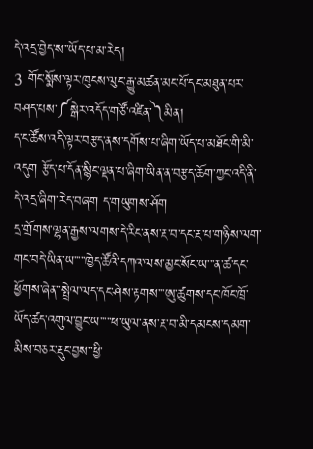དེ་འདྲ་བྱེད་ས་་ཡོད་པ་མ་རེད།
3 གོང་སྨོས་ལྟར་ཁུངས་ལུང་རྒྱུ་མཚན་མང་པོ་དང་མཐུན་པར་བཤད་པས་༼སྒེར་འདོད་གཙོ་འཛིན་༽མིན།
ད་ང་ཚོས་འདི་ལྟར་བརྩད་ནས་དགོས་པ་ཞིག་ཡོད་པ་མཐོང་གི་མི་འདུག རྩོད་པ་དོན་སྙིང་ལྡན་པ་ཞིག་ཡིན་ན་བརྩད་ཆོག་ཀྱང་འདི་ནི་དེ་འདྲ་ཞིག་རེད་བཞག ད་གཡུགས་ཤོག
དྲ་གྲོགས་ལྷན་རྒྱས་ལགས་དེ་རིང་ནས་རྔ་བ་དང་རྔ་པ་གཉིས་ལག་གང་བདེ་ཡིན་ཡ་་་་་ཁྱེད་ཚོའི་དཀའ་ལས་མྱང་སོང་ཡ་་་ན་ཚ་དང་ཕྱོགས་ཞེན་་སྤྲེལ་ལད་དང་ཤེས་རྟགས་་་ཨུ་ཚུགས་དང་ཁོང་ཁྲོ་ཡོད་ཚད་འགུལ་བྱུང་ཡ་་་་་ཕ་ཡུལ་ནས་རྔ་བ་མི་དམངས་དམག་མིས་བཅར་རྡུང་བྱས་་ཕྱི་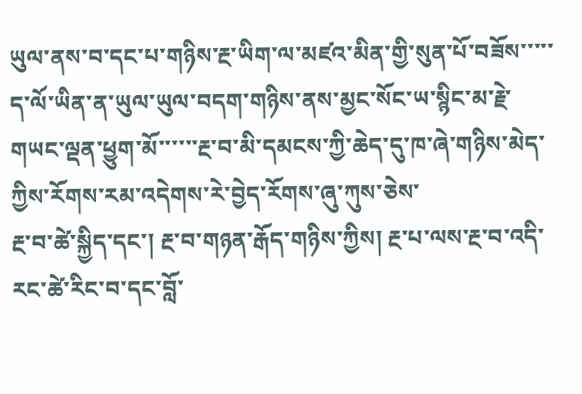ཡུལ་ནས་བ་དང་པ་གཉིས་རྔ་ཡིག་ལ་མཛའ་མིན་གྱི་སུན་པོ་བཟོས་་་་་ད་ལོ་ཡིན་ན་ཡུལ་ཡུལ་བདག་གཉིས་ནས་མྱང་སོང་ཡ་སྙིང་མ་རྗེ་གཡང་ལྡན་ཕྱུག་མོ་་་་་་རྔ་བ་མི་དམངས་ཀྱི་ཆེད་དུ་ཁ་ཞེ་གཉིས་མེད་ཀྱིས་རོགས་རམ་འདེགས་རེ་བྱེད་རོགས་ཞུ་ཀུས་ཅེས་
རྔ་བ་ཚེ་སྐྱིད་དང་། རྔ་བ་གཉན་རྒོད་གཉིས་ཀྱིས། རྔ་པ་ལས་རྔ་བ་འདི་རང་ཚེ་རིང་བ་དང་བློ་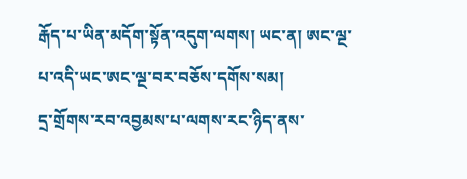རྒོད་པ་ཡིན་མདོག་སྟོན་འདུག་ལགས། ཡང་ན། ཨང་ལྔ་པ་འདི་ཡང་ཨང་ལྔ་བར་བཅོས་དགོས་སམ།
དྲ་གྲོགས་རབ་འབྱམས་པ་ལགས་རང་ཉིད་ནས་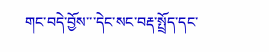གང་བདེ་བྱོས་་་དེང་སང་བརྡ་སྤྲོད་དང་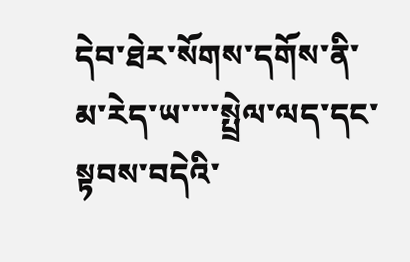དེབ་ཐེར་སོགས་དགོས་ནི་མ་རེད་ཡ་་་་སྤྲེལ་ལད་དང་སྟབས་བདེའི་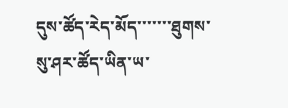དུས་ཚོད་རེད་མོད་་་་་་་ཐུགས་སུ་ཤར་ཚོད་ཡིན་ཡ་